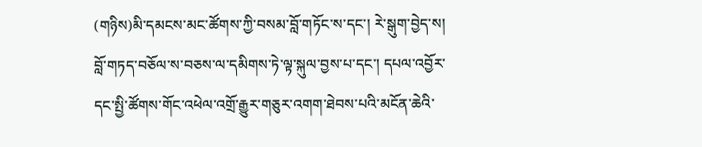(གཉིས)མི་དམངས་མང་ཚོགས་ཀྱི་བསམ་བློ་གཏོང་ས་དང་། རེ་སྒུག་བྱེད་ས། བློ་གཏད་བཅོལ་ས་བཅས་ལ་དམིགས་ཏེ་ལྟ་སྐུལ་བྱས་པ་དང་། དཔལ་འབྱོར་དང་སྤྱི་ཚོགས་གོང་འཕེལ་འགྲོ་རྒྱུར་གཅུར་འགག་ཐེབས་པའི་མངོན་ཆེའི་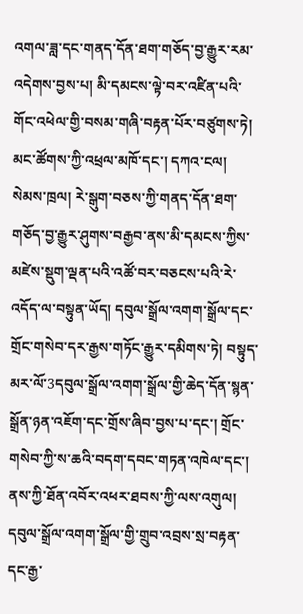འགལ་ཟླ་དང་གནད་དོན་ཐག་གཅོད་བྱ་རྒྱུར་རམ་འདེགས་བྱས་པ། མི་དམངས་ལྟེ་བར་འཛིན་པའི་གོང་འཕེལ་གྱི་བསམ་གཞི་བརྟན་པོར་བཙུགས་ཏེ། མང་ཚོགས་ཀྱི་འཕྲལ་མཁོ་དང་། དཀའ་ངལ། སེམས་ཁྲལ། རེ་སྒུག་བཅས་ཀྱི་གནད་དོན་ཐག་གཅོད་བྱ་རྒྱུར་ཤུགས་བརྒྱབ་ནས་མི་དམངས་ཀྱིས་མཛེས་སྡུག་ལྡན་པའི་འཚོ་བར་བཅངས་པའི་རེ་འདོད་ལ་བསྟུན་ཡོད། དབུལ་སྒྲོལ་འགག་སྒྲོལ་དང་གྲོང་གསེབ་དར་རྒྱས་གཏོང་རྒྱུར་དམིགས་ཏེ། བསྟུད་མར་ལོ་3དབུལ་སྒྲོལ་འགག་སྒྲོལ་གྱི་ཆེད་དོན་སྙན་སྒྲོན་ཉན་འཇོག་དང་གྲོས་ཞིབ་བྱས་པ་དང་། གྲོང་གསེབ་ཀྱི་ས་ཆའི་བདག་དབང་གཏན་འཁེལ་དང་། ནས་ཀྱི་ཐོན་འབོར་འཕར་ཐབས་ཀྱི་ལས་འགུལ། དབུལ་སྒྲོལ་འགག་སྒྲོལ་གྱི་གྲུབ་འབྲས་སྲ་བརྟན་དང་རྒྱ་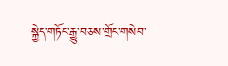སྐྱེད་གཏོང་རྒྱུ་བཅས་གྲོང་གསེབ་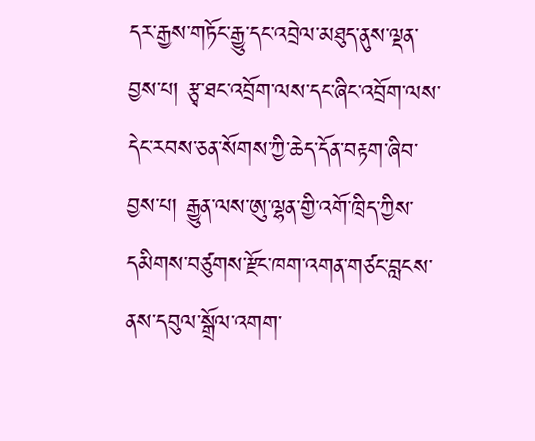དར་རྒྱས་གཏོང་རྒྱུ་དང་འབྲེལ་མཐུད་ནུས་ལྡན་བྱས་པ། རྩྭ་ཐང་འབྲོག་ལས་དང་ཞིང་འབྲོག་ལས་དེང་རབས་ཅན་སོགས་ཀྱི་ཆེད་དོན་བརྟག་ཞིབ་བྱས་པ། རྒྱུན་ལས་ཨུ་ལྷན་གྱི་འགོ་ཁྲིད་ཀྱིས་དམིགས་བཙུགས་རྫོང་ཁག་འགན་གཙང་བླངས་ནས་དབུལ་སྒྲོལ་འགག་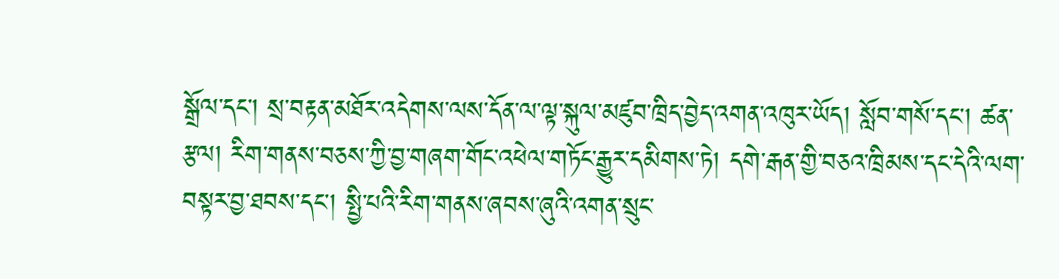སྒྲོལ་དང་། སྲ་བརྟན་མཐོར་འདེགས་ལས་དོན་ལ་ལྟ་སྐུལ་མཛུབ་ཁྲིད་བྱེད་འགན་འཁུར་ཡོད། སློབ་གསོ་དང་། ཚན་རྩལ། རིག་གནས་བཅས་ཀྱི་བྱ་གཞག་གོང་འཕེལ་གཏོང་རྒྱུར་དམིགས་ཏེ། དགེ་རྒན་གྱི་བཅའ་ཁྲིམས་དང་དེའི་ལག་བསྟར་བྱ་ཐབས་དང་། སྤྱི་པའི་རིག་གནས་ཞབས་ཞུའི་འགན་སྲུང་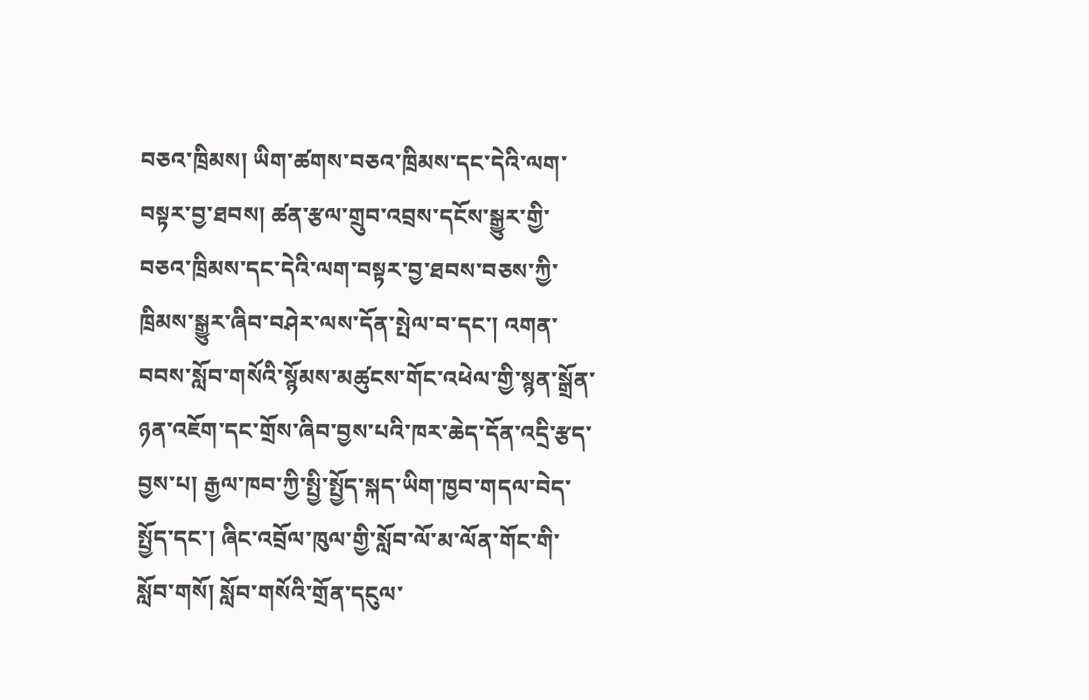བཅའ་ཁྲིམས། ཡིག་ཚགས་བཅའ་ཁྲིམས་དང་དེའི་ལག་བསྟར་བྱ་ཐབས། ཚན་རྩལ་གྲུབ་འབྲས་དངོས་སྒྱུར་གྱི་བཅའ་ཁྲིམས་དང་དེའི་ལག་བསྟར་བྱ་ཐབས་བཅས་ཀྱི་ཁྲིམས་སྒྱུར་ཞིབ་བཤེར་ལས་དོན་སྤེལ་བ་དང་། འགན་བབས་སློབ་གསོའི་སྙོམས་མཚུངས་གོང་འཕེལ་གྱི་སྙན་སྒྲོན་ཉན་འཇོག་དང་གྲོས་ཞིབ་བྱས་པའི་ཁར་ཆེད་དོན་འདྲི་རྩད་བྱས་པ། རྒྱལ་ཁབ་ཀྱི་སྤྱི་སྤྱོད་སྐད་ཡིག་ཁྱབ་གདལ་བེད་སྤྱོད་དང་། ཞིང་འབྲོལ་ཁུལ་གྱི་སློབ་ལོ་མ་ལོན་གོང་གི་སློབ་གསོ། སློབ་གསོའི་གྲོན་དངུལ་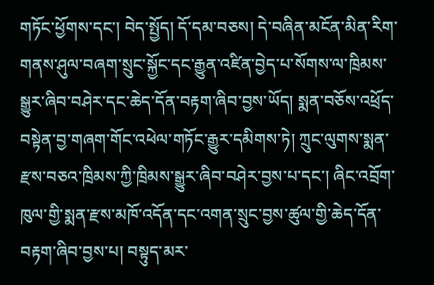གཏོང་ཕྱོགས་དང་། བེད་སྤྱོད། དོ་དམ་བཅས། དེ་བཞིན་མངོན་མིན་རིག་གནས་ཤུལ་བཞག་སྲུང་སྐྱོང་དང་རྒྱུན་འཛིན་བྱེད་པ་སོགས་ལ་ཁྲིམས་སྒྱུར་ཞིབ་བཤེར་དང་ཆེད་དོན་བརྟག་ཞིབ་བྱས་ཡོད། སྨན་བཅོས་འཕྲོད་བསྟེན་བྱ་གཞག་གོང་འཕེལ་གཏོང་རྒྱུར་དམིགས་ཏེ། ཀྲུང་ལུགས་སྨན་རྫས་བཅའ་ཁྲིམས་ཀྱི་ཁྲིམས་སྒྱུར་ཞིབ་བཤེར་བྱས་པ་དང་། ཞིང་འབྲོག་ཁུལ་གྱི་སྨན་རྫས་མཁོ་འདོན་དང་འགན་སྲུང་བྱས་ཚུལ་གྱི་ཆེད་དོན་བརྟག་ཞིབ་བྱས་པ། བསྟུད་མར་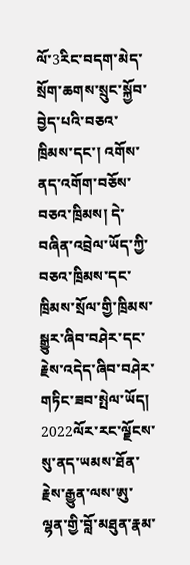ལོ་3རིང་བདག་མེད་སྲོག་ཆགས་སྲུང་སྐྱོབ་བྱེད་པའི་བཅའ་ཁྲིམས་དང་། འགོས་ནད་འགོག་བཅོས་བཅའ་ཁྲིམས། དེ་བཞིན་འབྲེལ་ཡོད་ཀྱི་བཅའ་ཁྲིམས་དང་ཁྲིམས་སྲོལ་གྱི་ཁྲིམས་སྒྱུར་ཞིབ་བཤེར་དང་རྗེས་འདེད་ཞིབ་བཤེར་གཏིང་ཟབ་སྤེལ་ཡོད། 2022ལོར་རང་ལྗོངས་སུ་ནད་ཡམས་ཐོན་རྗེས་རྒྱུན་ལས་ཨུ་ལྷན་གྱི་བློ་མཐུན་རྣམ་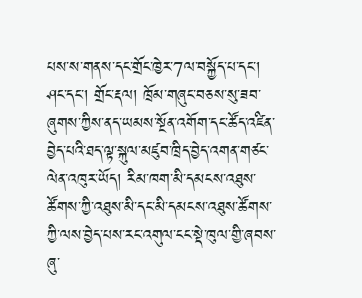པས་ས་གནས་དང་གྲོང་ཁྱེར་7ལ་བསྐྱོད་པ་དང་། ཤང་དང་། གྲོང་རྡལ། ཁྲོམ་གཞུང་བཅས་སུ་ཟབ་ཞུགས་ཀྱིས་ནད་ཡམས་སྔོན་འགོག་དང་ཚོད་འཛིན་བྱེད་པའི་ཐད་ལྟ་སྐུལ་མཛུབ་ཁྲིད་བྱེད་འགན་གཙང་ལེན་འཁུར་ཡོད། རིམ་ཁག་མི་དམངས་འཐུས་ཚོགས་ཀྱི་འཐུས་མི་དང་མི་དམངས་འཐུས་ཚོགས་ཀྱི་ལས་བྱེད་པས་རང་འགུལ་ངང་སྡེ་ཁུལ་གྱི་ཞབས་ཞུ་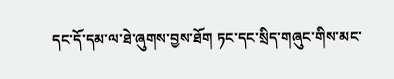དང་དོ་དམ་ལ་ཐེ་ཞུགས་བྱས་ཐོག ཏང་དང་སྲིད་གཞུང་གིས་མང་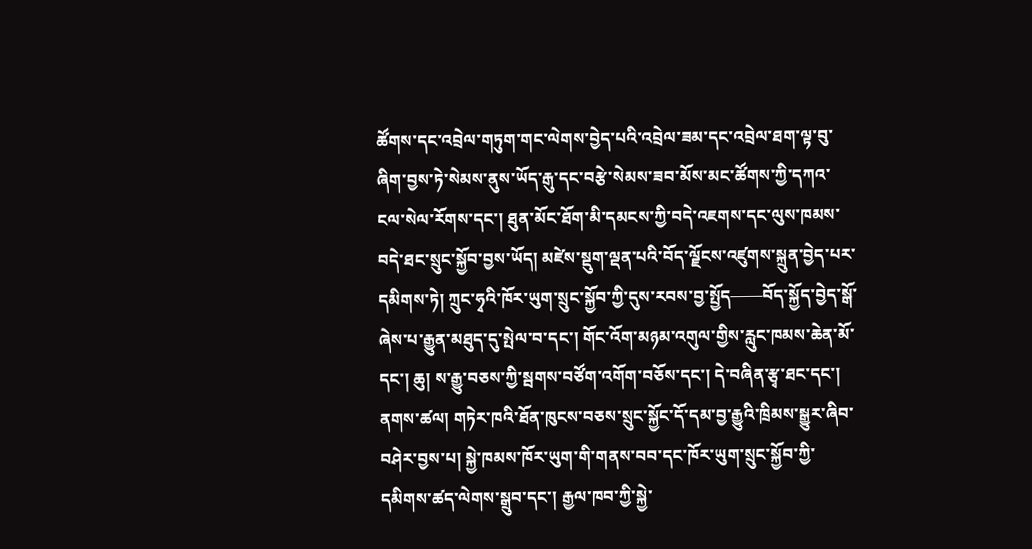ཚོགས་དང་འབྲེལ་གཏུག་གང་ལེགས་བྱེད་པའི་འབྲེལ་ཟམ་དང་འབྲེལ་ཐག་ལྟ་བུ་ཞིག་བྱས་ཏེ་སེམས་ནུས་ཡོད་རྒུ་དང་བརྩེ་སེམས་ཟབ་མོས་མང་ཚོགས་ཀྱི་དཀའ་ངལ་སེལ་རོགས་དང་། ཐུན་མོང་ཐོག་མི་དམངས་ཀྱི་བདེ་འཇགས་དང་ལུས་ཁམས་བདེ་ཐང་སྲུང་སྐྱོབ་བྱས་ཡོད། མཛེས་སྡུག་ལྡན་པའི་བོད་ལྗོངས་འཛུགས་སྐྲུན་བྱེད་པར་དམིགས་ཏེ། ཀྲུང་ཧྭའི་ཁོར་ཡུག་སྲུང་སྐྱོབ་ཀྱི་དུས་རབས་བྱ་སྤྱོད——བོད་སྐྱོད་བྱེད་སྒོ་ཞེས་པ་རྒྱུན་མཐུད་དུ་སྤེལ་བ་དང་། གོང་འོག་མཉམ་འགུལ་གྱིས་རླུང་ཁམས་ཆེན་མོ་དང་། ཆུ། ས་རྒྱུ་བཅས་ཀྱི་སྦགས་བཙོག་འགོག་བཅོས་དང་། དེ་བཞིན་རྩྭ་ཐང་དང་། ནགས་ཚལ། གཏེར་ཁའི་ཐོན་ཁུངས་བཅས་སྲུང་སྐྱོང་དོ་དམ་བྱ་རྒྱུའི་ཁྲིམས་སྒྱུར་ཞིབ་བཤེར་བྱས་པ། སྐྱེ་ཁམས་ཁོར་ཡུག་གི་གནས་བབ་དང་ཁོར་ཡུག་སྲུང་སྐྱོབ་ཀྱི་དམིགས་ཚད་ལེགས་སྒྲུབ་དང་། རྒྱལ་ཁབ་ཀྱི་སྐྱེ་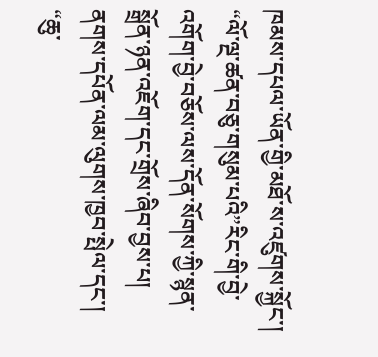ཁམས་དཔལ་ཡོན་གྱི་མཐོ་ས་འཛུགས་སྐྱོང་། “ལོ་ལྔ་ཚན་བཅུ་གསུམ་པའི”རིང་གི་བྱེ་འགོག་བྱེ་བཅོས་ལས་དོན་སོགས་ཀྱི་སྙན་སྒྲོན་ཉན་འཇོག་དང་གྲོས་ཞིབ་བྱས་པ། ནགས་དཔོན་ལམ་ལུགས་ཁྱབ་སྤེལ་དང་། “ཆུ་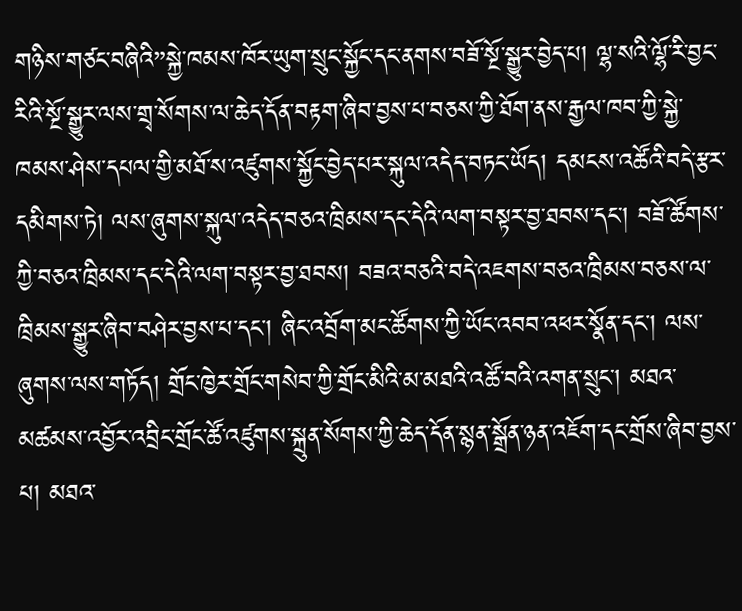གཉིས་གཙང་བཞིའི”སྐྱེ་ཁམས་ཁོར་ཡུག་སྲུང་སྐྱོང་དང་ནགས་བཟོ་སྔོ་སྒྱུར་བྱེད་པ། ལྷ་སའི་ལྷོ་རི་བྱང་རིའི་སྔོ་སྒྱུར་ལས་གྲྭ་སོགས་ལ་ཆེད་དོན་བརྟག་ཞིབ་བྱས་པ་བཅས་ཀྱི་ཐོག་ནས་རྒྱལ་ཁབ་ཀྱི་སྐྱེ་ཁམས་ཤེས་དཔལ་གྱི་མཐོ་ས་འཛུགས་སྐྱོང་བྱེད་པར་སྐུལ་འདེད་བཏང་ཡོད། དམངས་འཚོའི་བདེ་རྩར་དམིགས་ཏེ། ལས་ཞུགས་སྐུལ་འདེད་བཅའ་ཁྲིམས་དང་དེའི་ལག་བསྟར་བྱ་ཐབས་དང་། བཟོ་ཚོགས་ཀྱི་བཅའ་ཁྲིམས་དང་དེའི་ལག་བསྟར་བྱ་ཐབས། བཟའ་བཅའི་བདེ་འཇགས་བཅའ་ཁྲིམས་བཅས་ལ་ཁྲིམས་སྒྱུར་ཞིབ་བཤེར་བྱས་པ་དང་། ཞིང་འབྲོག་མང་ཚོགས་ཀྱི་ཡོང་འབབ་འཕར་སྣོན་དང་། ལས་ཞུགས་ལས་གཏོད། གྲོང་ཁྱེར་གྲོང་གསེབ་ཀྱི་གྲོང་མིའི་མ་མཐའི་འཚོ་བའི་འགན་སྲུང་། མཐའ་མཚམས་འབྱོར་འབྲིང་གྲོང་ཚོ་འཛུགས་སྐྲུན་སོགས་ཀྱི་ཆེད་དོན་སྙན་སྒྲོན་ཉན་འཇོག་དང་གྲོས་ཞིབ་བྱས་པ། མཐའ་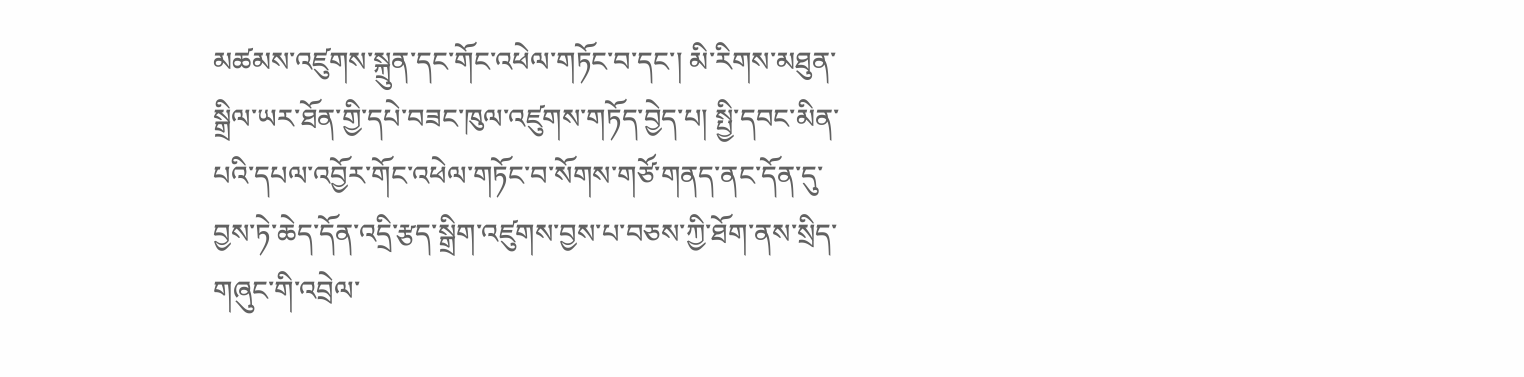མཚམས་འཛུགས་སྐྲུན་དང་གོང་འཕེལ་གཏོང་བ་དང་། མི་རིགས་མཐུན་སྒྲིལ་ཡར་ཐོན་གྱི་དཔེ་བཟང་ཁུལ་འཛུགས་གཏོད་བྱེད་པ། སྤྱི་དབང་མིན་པའི་དཔལ་འབྱོར་གོང་འཕེལ་གཏོང་བ་སོགས་གཙོ་གནད་ནང་དོན་དུ་བྱས་ཏེ་ཆེད་དོན་འདྲི་རྩད་སྒྲིག་འཛུགས་བྱས་པ་བཅས་ཀྱི་ཐོག་ནས་སྲིད་གཞུང་གི་འབྲེལ་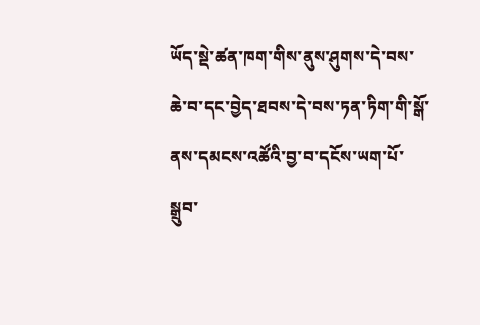ཡོད་སྡེ་ཚན་ཁག་གིས་ནུས་ཤུགས་དེ་བས་ཆེ་བ་དང་བྱེད་ཐབས་དེ་བས་ཏན་ཏིག་གི་སྒོ་ནས་དམངས་འཚོའི་བྱ་བ་དངོས་ཡག་པོ་སྒྲུབ་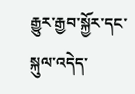རྒྱུར་རྒྱབ་སྐྱོར་དང་སྐུལ་འདེད་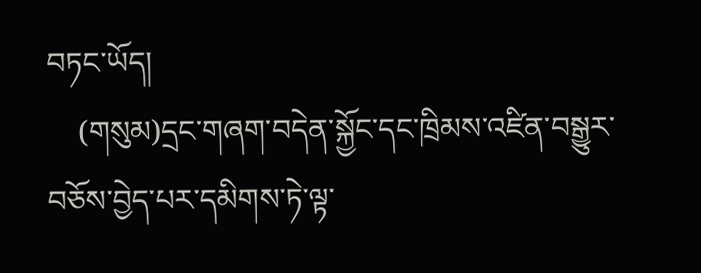བཏང་ཡོད།
    (གསུམ)དྲང་གཞག་བདེན་སྐྱོང་དང་ཁྲིམས་འཛིན་བསྒྱུར་བཅོས་བྱེད་པར་དམིགས་ཏེ་ལྟ་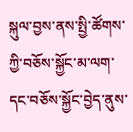སྐུལ་བྱས་ནས་སྤྱི་ཚོགས་ཀྱི་བཅོས་སྐྱོང་མ་ལག་དང་བཅོས་སྐྱོང་བྱེད་ནུས་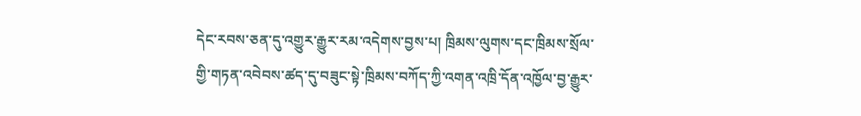དེང་རབས་ཅན་དུ་འགྱུར་རྒྱུར་རམ་འདེགས་བྱས་པ། ཁྲིམས་ལུགས་དང་ཁྲིམས་སྲོལ་གྱི་གཏན་འབེབས་ཚད་དུ་བཟུང་སྟེ་ཁྲིམས་བཀོད་ཀྱི་འགན་འཁྲི་དོན་འཁྱོལ་བྱ་རྒྱུར་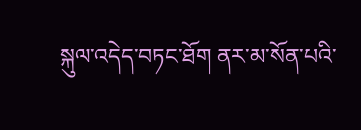སྐུལ་འདེད་བཏང་ཐོག ནར་མ་སོན་པའི་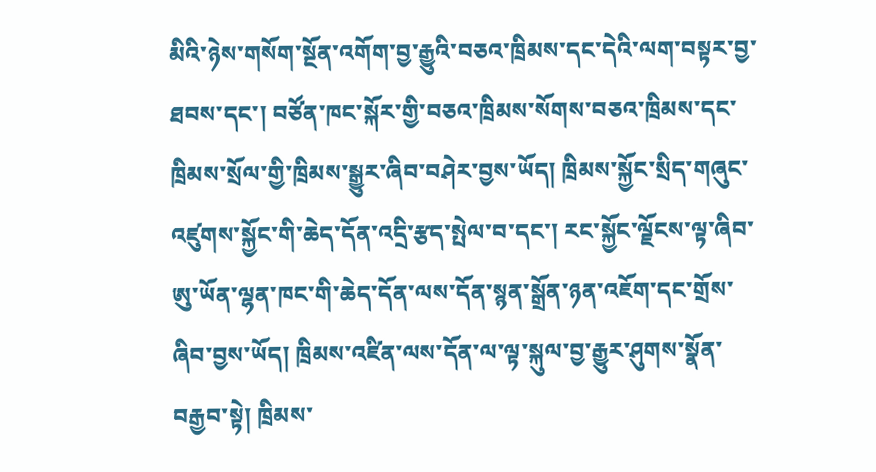མིའི་ཉེས་གསོག་སྔོན་འགོག་བྱ་རྒྱུའི་བཅའ་ཁྲིམས་དང་དེའི་ལག་བསྟར་བྱ་ཐབས་དང་། བཙོན་ཁང་སྐོར་གྱི་བཅའ་ཁྲིམས་སོགས་བཅའ་ཁྲིམས་དང་ཁྲིམས་སྲོལ་གྱི་ཁྲིམས་སྒྱུར་ཞིབ་བཤེར་བྱས་ཡོད། ཁྲིམས་སྐྱོང་སྲིད་གཞུང་འཛུགས་སྐྱོང་གི་ཆེད་དོན་འདྲི་རྩད་སྤེལ་བ་དང་། རང་སྐྱོང་ལྗོངས་ལྟ་ཞིབ་ཨུ་ཡོན་ལྷན་ཁང་གི་ཆེད་དོན་ལས་དོན་སྙན་སྒྲོན་ཉན་འཇོག་དང་གྲོས་ཞིབ་བྱས་ཡོད། ཁྲིམས་འཛིན་ལས་དོན་ལ་ལྟ་སྐུལ་བྱ་རྒྱུར་ཤུགས་སྣོན་བརྒྱབ་སྟེ། ཁྲིམས་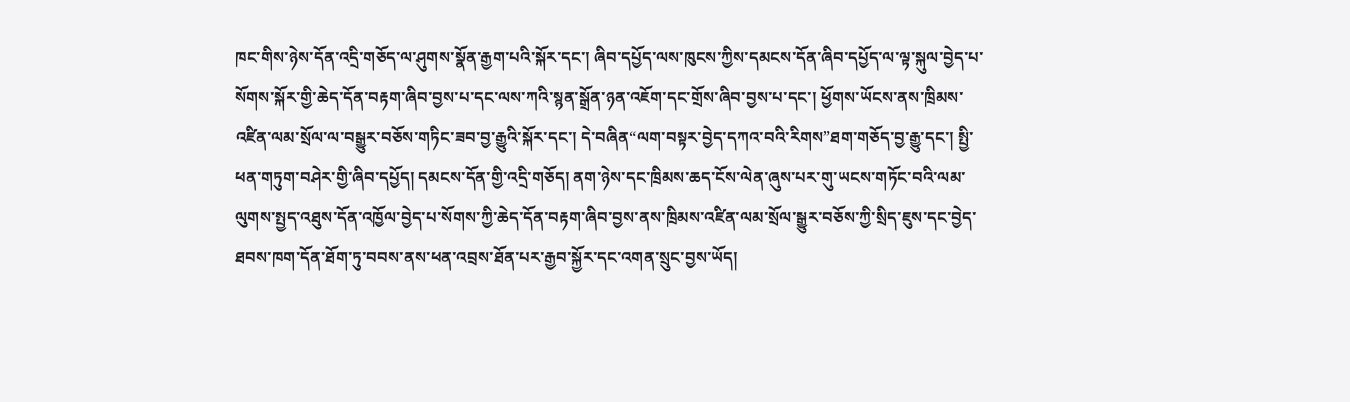ཁང་གིས་ཉེས་དོན་འདྲི་གཅོད་ལ་ཤུགས་སྣོན་རྒྱག་པའི་སྐོར་དང་། ཞིབ་དཔྱོད་ལས་ཁུངས་ཀྱིས་དམངས་དོན་ཞིབ་དཔྱོད་ལ་ལྟ་སྐུལ་བྱེད་པ་སོགས་སྐོར་གྱི་ཆེད་དོན་བརྟག་ཞིབ་བྱས་པ་དང་ལས་ཀའི་སྙན་སྒྲོན་ཉན་འཇོག་དང་གྲོས་ཞིབ་བྱས་པ་དང་། ཕྱོགས་ཡོངས་ནས་ཁྲིམས་འཛིན་ལམ་སྲོལ་ལ་བསྒྱུར་བཅོས་གཏིང་ཟབ་བྱ་རྒྱུའི་སྐོར་དང་། དེ་བཞིན“ལག་བསྟར་བྱེད་དཀའ་བའི་རིགས”ཐག་གཅོད་བྱ་རྒྱུ་དང་། སྤྱི་ཕན་གཏུག་བཤེར་གྱི་ཞིབ་དཔྱོད། དམངས་དོན་གྱི་འདྲི་གཅོད། ནག་ཉེས་དང་ཁྲིམས་ཆད་ངོས་ལེན་ཞུས་པར་གུ་ཡངས་གཏོང་བའི་ལམ་ལུགས་སྤྱད་འཐུས་དོན་འཁྱོལ་བྱེད་པ་སོགས་ཀྱི་ཆེད་དོན་བརྟག་ཞིབ་བྱས་ནས་ཁྲིམས་འཛིན་ལམ་སྲོལ་སྒྱུར་བཅོས་ཀྱི་སྲིད་ཇུས་དང་བྱེད་ཐབས་ཁག་དོན་ཐོག་ཏུ་བབས་ནས་ཕན་འབྲས་ཐོན་པར་རྒྱབ་སྐྱོར་དང་འགན་སྲུང་བྱས་ཡོད།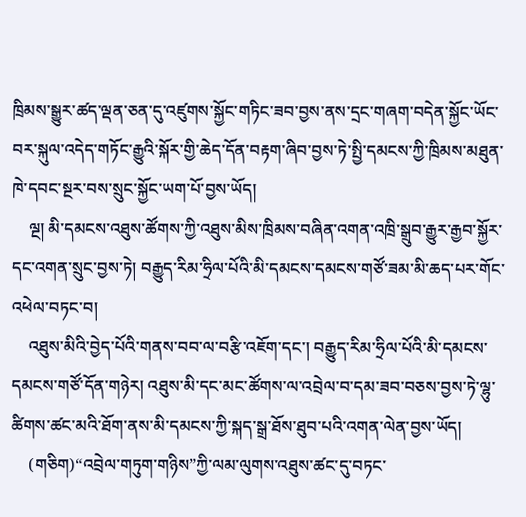ཁྲིམས་སྒྱུར་ཚད་ལྡན་ཅན་དུ་འཛུགས་སྐྱོང་གཏིང་ཟབ་བྱས་ནས་དྲང་གཞག་བདེན་སྐྱོང་ཡོང་བར་སྐུལ་འདེད་གཏོང་རྒྱུའི་སྐོར་གྱི་ཆེད་དོན་བརྟག་ཞིབ་བྱས་ཏེ་སྤྱི་དམངས་ཀྱི་ཁྲིམས་མཐུན་ཁེ་དབང་སྔར་བས་སྲུང་སྐྱོང་ཡག་པོ་བྱས་ཡོད།
    ལྔ། མི་དམངས་འཐུས་ཚོགས་ཀྱི་འཐུས་མིས་ཁྲིམས་བཞིན་འགན་འཁྲི་སྒྲུབ་རྒྱུར་རྒྱབ་སྐྱོར་དང་འགན་སྲུང་བྱས་ཏེ། བརྒྱུད་རིམ་ཧྲིལ་པོའི་མི་དམངས་དམངས་གཙོ་ཟམ་མི་ཆད་པར་གོང་འཕེལ་བཏང་བ།
    འཐུས་མིའི་བྱེད་པོའི་གནས་བབ་ལ་བརྩི་འཇོག་དང་། བརྒྱུད་རིམ་ཧྲིལ་པོའི་མི་དམངས་དམངས་གཙོ་དོན་གཉེར། འཐུས་མི་དང་མང་ཚོགས་ལ་འབྲེལ་བ་དམ་ཟབ་བཅས་བྱས་ཏེ་ལྷུ་ཚིགས་ཚང་མའི་ཐོག་ནས་མི་དམངས་ཀྱི་སྐད་སྒྲ་ཐོས་ཐུབ་པའི་འགན་ལེན་བྱས་ཡོད།
    (གཅིག)“འབྲེལ་གཏུག་གཉིས”ཀྱི་ལམ་ལུགས་འཐུས་ཚང་དུ་བཏང་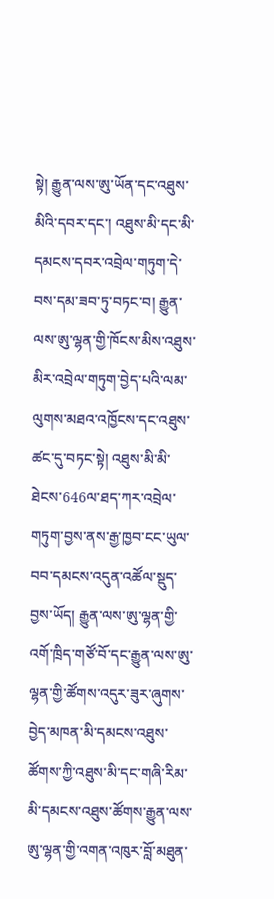སྟེ། རྒྱུན་ལས་ཨུ་ཡོན་དང་འཐུས་མིའི་དབར་དང་། འཐུས་མི་དང་མི་དམངས་དབར་འབྲེལ་གཏུག་དེ་བས་དམ་ཟབ་ཏུ་བཏང་བ། རྒྱུན་ལས་ཨུ་ལྷན་གྱི་ཁོངས་མིས་འཐུས་མིར་འབྲེལ་གཏུག་བྱེད་པའི་ལམ་ལུགས་མཐའ་འཁྱོངས་དང་འཐུས་ཚང་དུ་བཏང་སྟེ། འཐུས་མི་མི་ཐེངས་646ལ་ཐད་ཀར་འབྲེལ་གཏུག་བྱས་ནས་རྒྱ་ཁྱབ་ངང་ཡུལ་བབ་དམངས་འདུན་འཚོལ་སྡུད་བྱས་ཡོད། རྒྱུན་ལས་ཨུ་ལྷན་གྱི་འགོ་ཁྲིད་གཙོ་བོ་དང་རྒྱུན་ལས་ཨུ་ལྷན་གྱི་ཚོགས་འདུར་ཟུར་ཞུགས་བྱེད་མཁན་མི་དམངས་འཐུས་ཚོགས་ཀྱི་འཐུས་མི་དང་གཞི་རིམ་མི་དམངས་འཐུས་ཚོགས་རྒྱུན་ལས་ཨུ་ལྷན་གྱི་འགན་འཁུར་བློ་མཐུན་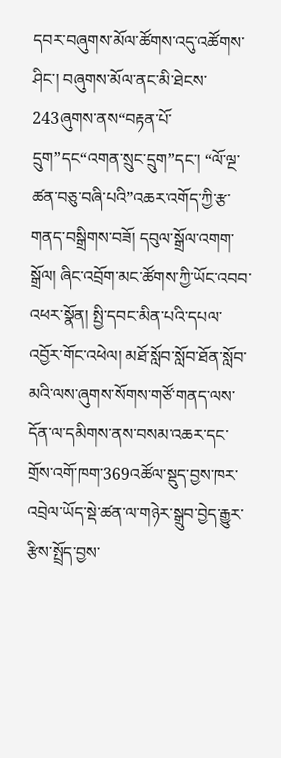དབར་བཞུགས་མོལ་ཚོགས་འདུ་འཚོགས་ཤིང་། བཞུགས་མོལ་ནང་མི་ཐེངས་243ཞུགས་ནས“བརྟན་པོ་དྲུག”དང“འགན་སྲུང་དྲུག”དང་། “ལོ་ལྔ་ཚན་བཅུ་བཞི་པའི”འཆར་འགོད་ཀྱི་རྩ་གནད་བསྒྲིགས་བཟོ། དབུལ་སྒྲོལ་འགག་སྒྲོལ། ཞིང་འབྲོག་མང་ཚོགས་ཀྱི་ཡོང་འབབ་འཕར་སྣོན། སྤྱི་དབང་མིན་པའི་དཔལ་འབྱོར་གོང་འཕེལ། མཐོ་སློབ་སློབ་ཐོན་སློབ་མའི་ལས་ཞུགས་སོགས་གཙོ་གནད་ལས་དོན་ལ་དམིགས་ནས་བསམ་འཆར་དང་གྲོས་འགོ་ཁག་369འཚོལ་སྡུད་བྱས་ཁར་འབྲེལ་ཡོད་སྡེ་ཚན་ལ་གཉེར་སྒྲུབ་བྱེད་རྒྱུར་རྩིས་སྤྲོད་བྱས་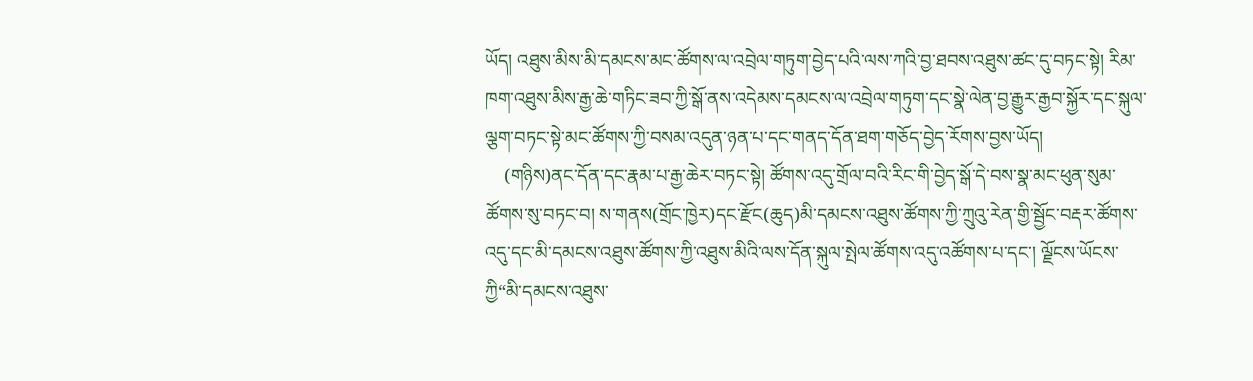ཡོད། འཐུས་མིས་མི་དམངས་མང་ཚོགས་ལ་འབྲེལ་གཏུག་བྱེད་པའི་ལས་ཀའི་བྱ་ཐབས་འཐུས་ཚང་དུ་བཏང་སྟེ། རིམ་ཁག་འཐུས་མིས་རྒྱ་ཆེ་གཏིང་ཟབ་ཀྱི་སྒོ་ནས་འདེམས་དམངས་ལ་འབྲེལ་གཏུག་དང་སྣེ་ལེན་བྱ་རྒྱུར་རྒྱབ་སྐྱོར་དང་སྐུལ་ལྕག་བཏང་སྟེ་མང་ཚོགས་ཀྱི་བསམ་འདུན་ཉན་པ་དང་གནད་དོན་ཐག་གཅོད་བྱེད་རོགས་བྱས་ཡོད།
    (གཉིས)ནང་དོན་དང་རྣམ་པ་རྒྱ་ཆེར་བཏང་སྟེ། ཚོགས་འདུ་གྲོལ་བའི་རིང་གི་བྱེད་སྒོ་དེ་བས་སྣ་མང་ཕུན་སུམ་ཚོགས་སུ་བཏང་བ། ས་གནས(གྲོང་ཁྱེར)དང་རྫོང(ཆུད)མི་དམངས་འཐུས་ཚོགས་ཀྱི་ཀྲུའུ་རེན་གྱི་སྦྱོང་བརྡར་ཚོགས་འདུ་དང་མི་དམངས་འཐུས་ཚོགས་ཀྱི་འཐུས་མིའི་ལས་དོན་སྐུལ་སྤེལ་ཚོགས་འདུ་འཚོགས་པ་དང་། ལྗོངས་ཡོངས་ཀྱི“མི་དམངས་འཐུས་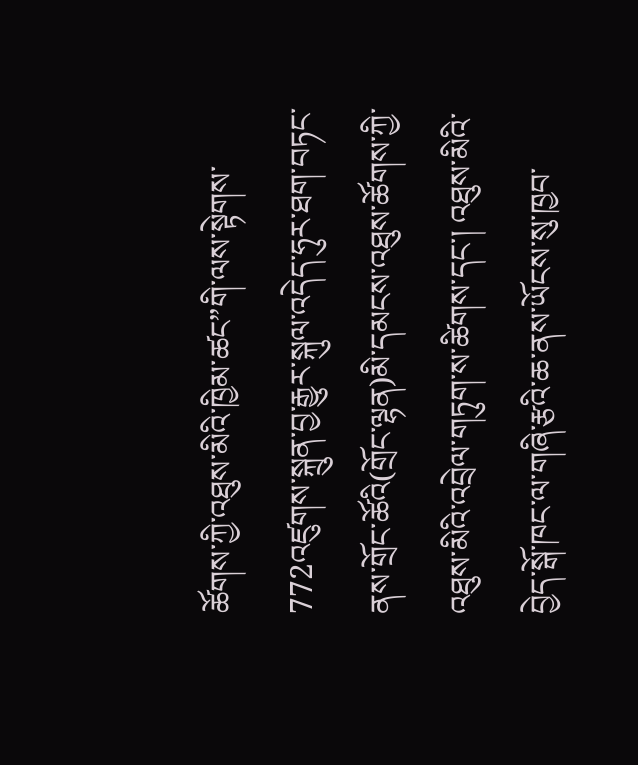ཚོགས་ཀྱི་འཐུས་མིའི་ཁྱིམ་ཚང”གི་ལས་སྟེགས་772འཛུགས་སྐྲུན་བྱ་རྒྱུར་སྐུལ་འདེད་ཧུར་ཐག་བཏང་ནས་གྲོང་ཚོའི(གྲོང་ལྷན)མི་དམངས་འཐུས་ཚོགས་ཀྱི་འཐུས་མིའི་འབྲེལ་གཏུག་ས་ཚིགས་དང་། འཐུས་མིའི་བྱེད་སྒོ་ཁང་ལ་གཞི་རྩའི་ཆ་ནས་ཡོངས་སུ་ཁྱབ་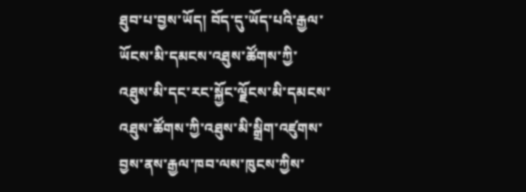ཐུབ་པ་བྱས་ཡོད། བོད་དུ་ཡོད་པའི་རྒྱལ་ཡོངས་མི་དམངས་འཐུས་ཚོགས་ཀྱི་འཐུས་མི་དང་རང་སྐྱོང་ལྗོངས་མི་དམངས་འཐུས་ཚོགས་ཀྱི་འཐུས་མི་སྒྲིག་འཛུགས་བྱས་ནས་རྒྱལ་ཁབ་ལས་ཁུངས་ཀྱིས་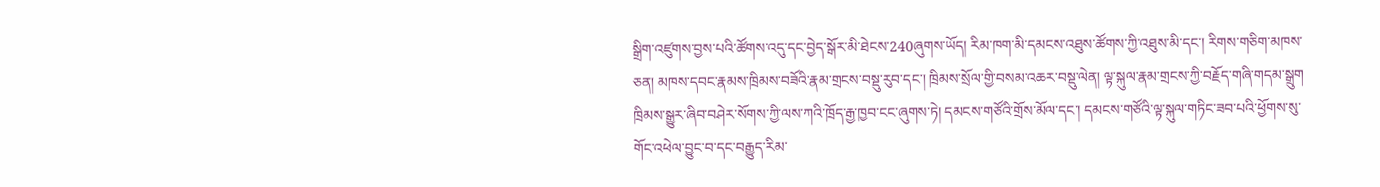སྒྲིག་འཛུགས་བྱས་པའི་ཚོགས་འདུ་དང་བྱེད་སྒོར་མི་ཐེངས་240ཞུགས་ཡོད། རིམ་ཁག་མི་དམངས་འཐུས་ཚོགས་ཀྱི་འཐུས་མི་དང་། རིགས་གཅིག་མཁས་ཅན། མཁས་དབང་རྣམས་ཁྲིམས་བཟོའི་རྣམ་གྲངས་བསྡུ་རུབ་དང་། ཁྲིམས་སྲོལ་གྱི་བསམ་འཆར་བསྡུ་ལེན། ལྟ་སྐུལ་རྣམ་གྲངས་ཀྱི་བརྗོད་གཞི་གདམ་སྒྲུག ཁྲིམས་སྒྱུར་ཞིབ་བཤེར་སོགས་ཀྱི་ལས་ཀའི་ཁྲོད་རྒྱ་ཁྱབ་ངང་ཞུགས་ཏེ། དམངས་གཙོའི་གྲོས་མོལ་དང་། དམངས་གཙོའི་ལྟ་སྐུལ་གཏིང་ཟབ་པའི་ཕྱོགས་སུ་གོང་འཕེལ་བྱུང་བ་དང་བརྒྱུད་རིམ་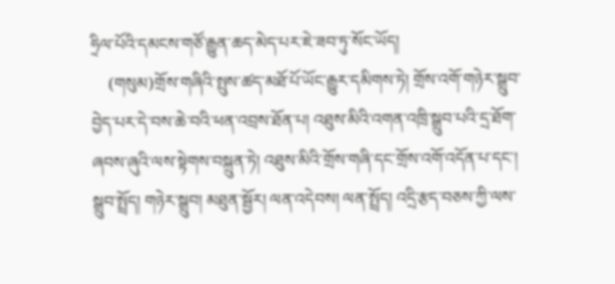ཧྲིལ་པོའི་དམངས་གཙོ་རྒྱུན་ཆད་མེད་པར་ཇེ་ཟབ་ཏུ་སོང་ཡོད།
    (གསུམ)གྲོས་གཞིའི་སྤུས་ཚད་མཐོ་པོ་ཡོང་རྒྱུར་དམིགས་ཏེ། གྲོས་འགོ་གཉེར་སྒྲུབ་བྱེད་པར་དེ་བས་ཆེ་བའི་ཕན་འབྲས་ཐོན་པ། འཐུས་མིའི་འགན་འཁྲི་སྒྲུབ་པའི་དྲ་ཐོག་ཞབས་ཞུའི་ལས་སྟེགས་བསྐྲུན་ཏེ། འཐུས་མིའི་གྲོས་གཞི་དང་གྲོས་འགོ་འདོན་པ་དང་། སྒྲུབ་སྤྲོད། གཉེར་སྒྲུབ། མཐུན་སྦྱོར། ལན་འདེབས། ལན་སྤྲོད། འདྲི་རྩད་བཅས་ཀྱི་ལས་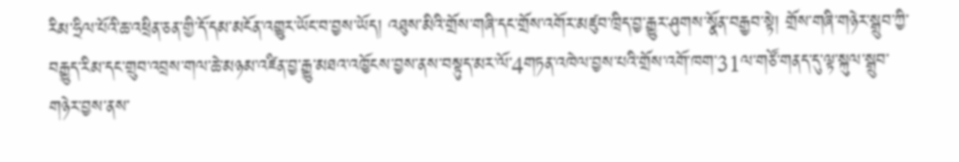རིམ་ཧྲིལ་པོའི་ཆ་འཕྲིན་ཅན་གྱི་དོ་དམ་མངོན་འགྱུར་ཡོང་བ་བྱས་ཡོད། འཐུས་མིའི་གྲོས་གཞི་དང་གྲོས་འགོར་མཛུབ་ཁྲིད་བྱ་རྒྱུར་ཤུགས་སྣོན་བརྒྱབ་སྟེ། གྲོས་གཞི་གཉེར་སྒྲུབ་ཀྱི་བརྒྱུད་རིམ་དང་གྲུབ་འབྲས་གལ་ཆེ་མཉམ་འཛིན་བྱ་རྒྱུ་མཐའ་འཁྱོངས་བྱས་ནས་བསྟུད་མར་ལོ་4གཏན་འཁེལ་བྱས་པའི་གྲོས་འགོ་ཁག་31ལ་གཙོ་གནད་དུ་ལྟ་སྐུལ་སྒྲུབ་གཉེར་བྱས་ནས་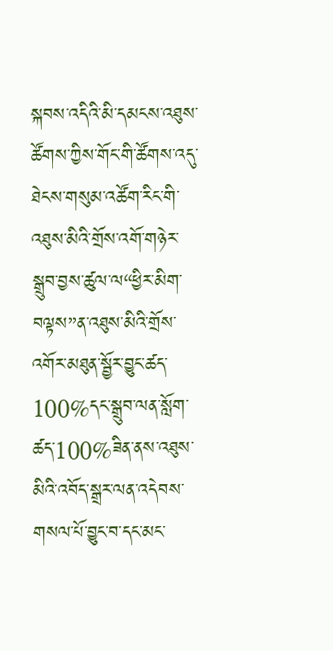སྐབས་འདིའི་མི་དམངས་འཐུས་ཚོགས་ཀྱིས་གོང་གི་ཚོགས་འདུ་ཐེངས་གསུམ་འཚོག་རིང་གི་འཐུས་མིའི་གྲོས་འགོ་གཉེར་སྒྲུབ་བྱས་ཚུལ་ལ“ཕྱིར་མིག་བལྟས”ན་འཐུས་མིའི་གྲོས་འགོར་མཐུན་སྦྱོར་བྱུང་ཚད་100%དང་སྒྲུབ་ལན་སློག་ཚད་100%ཟིན་ནས་འཐུས་མིའི་འབོད་སྒྲར་ལན་འདེབས་གསལ་པོ་བྱུང་བ་དང་མང་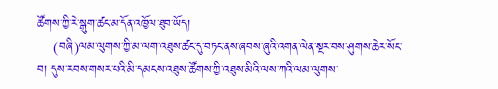ཚོགས་ཀྱི་རེ་སྒུག་ཚང་མ་དོན་འཁྱོལ་ཐུབ་ཡོད།
    (བཞི)ལམ་ལུགས་ཀྱི་མ་ལག་འཐུས་ཚང་དུ་བཏང་ནས་ཞབས་ཞུའི་འགན་ལེན་སྔར་བས་ཤུགས་ཆེར་སོང་བ། དུས་རབས་གསར་པའི་མི་དམངས་འཐུས་ཚོགས་ཀྱི་འཐུས་མིའི་ལས་ཀའི་ལམ་ལུགས་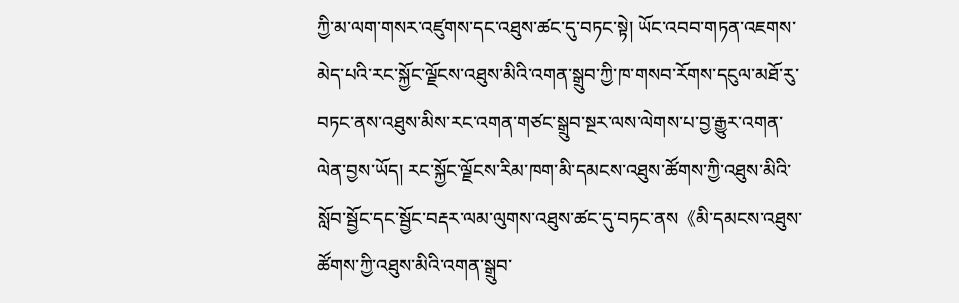ཀྱི་མ་ལག་གསར་འཛུགས་དང་འཐུས་ཚང་དུ་བཏང་སྟེ། ཡོང་འབབ་གཏན་འཇགས་མེད་པའི་རང་སྐྱོང་ལྗོངས་འཐུས་མིའི་འགན་སྒྲུབ་ཀྱི་ཁ་གསབ་རོགས་དངུལ་མཐོ་རུ་བཏང་ནས་འཐུས་མིས་རང་འགན་གཙང་སྒྲུབ་སྔར་ལས་ལེགས་པ་བྱ་རྒྱུར་འགན་ལེན་བྱས་ཡོད། རང་སྐྱོང་ལྗོངས་རིམ་ཁག་མི་དམངས་འཐུས་ཚོགས་ཀྱི་འཐུས་མིའི་སློབ་སྦྱོང་དང་སྦྱོང་བརྡར་ལམ་ལུགས་འཐུས་ཚང་དུ་བཏང་ནས《མི་དམངས་འཐུས་ཚོགས་ཀྱི་འཐུས་མིའི་འགན་སྒྲུབ་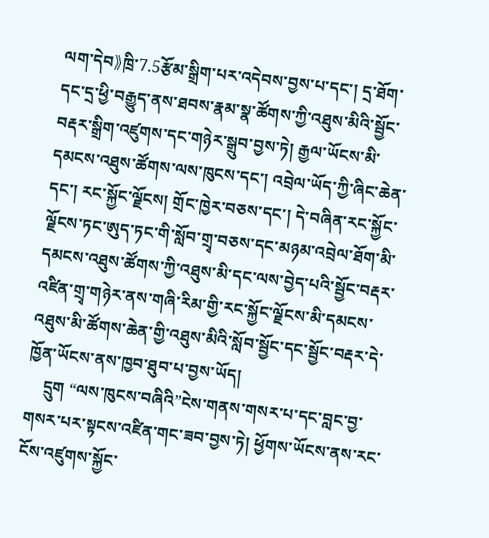ལག་དེབ》ཁྲི་7.5རྩོམ་སྒྲིག་པར་འདེབས་བྱས་པ་དང་། དྲ་ཐོག་དང་དྲ་ཕྱི་བརྒྱུད་ནས་ཐབས་རྣམ་སྣ་ཚོགས་ཀྱི་འཐུས་མིའི་སྦྱོང་བརྡར་སྒྲིག་འཛུགས་དང་གཉེར་སྒྲུབ་བྱས་ཏེ། རྒྱལ་ཡོངས་མི་དམངས་འཐུས་ཚོགས་ལས་ཁུངས་དང་། འབྲེལ་ཡོད་ཀྱི་ཞིང་ཆེན་དང་། རང་སྐྱོང་ལྗོངས། གྲོང་ཁྱེར་བཅས་དང་། དེ་བཞིན་རང་སྐྱོང་ལྗོངས་ཏང་ཨུད་ཏང་གི་སློབ་གྲྭ་བཅས་དང་མཉམ་འབྲེལ་ཐོག་མི་དམངས་འཐུས་ཚོགས་ཀྱི་འཐུས་མི་དང་ལས་བྱེད་པའི་སྦྱོང་བརྡར་འཛིན་གྲྭ་གཉེར་ནས་གཞི་རིམ་གྱི་རང་སྐྱོང་ལྗོངས་མི་དམངས་འཐུས་མི་ཚོགས་ཆེན་གྱི་འཐུས་མིའི་སློབ་སྦྱོང་དང་སྦྱོང་བརྡར་དེ་ཁྱོན་ཡོངས་ནས་ཁྱབ་ཐུབ་པ་བྱས་ཡོད།
    དྲུག “ལས་ཁུངས་བཞིའི”ངེས་གནས་གསར་པ་དང་བླང་བྱ་གསར་པར་སྟངས་འཛིན་གང་ཟབ་བྱས་ཏེ། ཕྱོགས་ཡོངས་ནས་རང་ངོས་འཛུགས་སྐྱོང་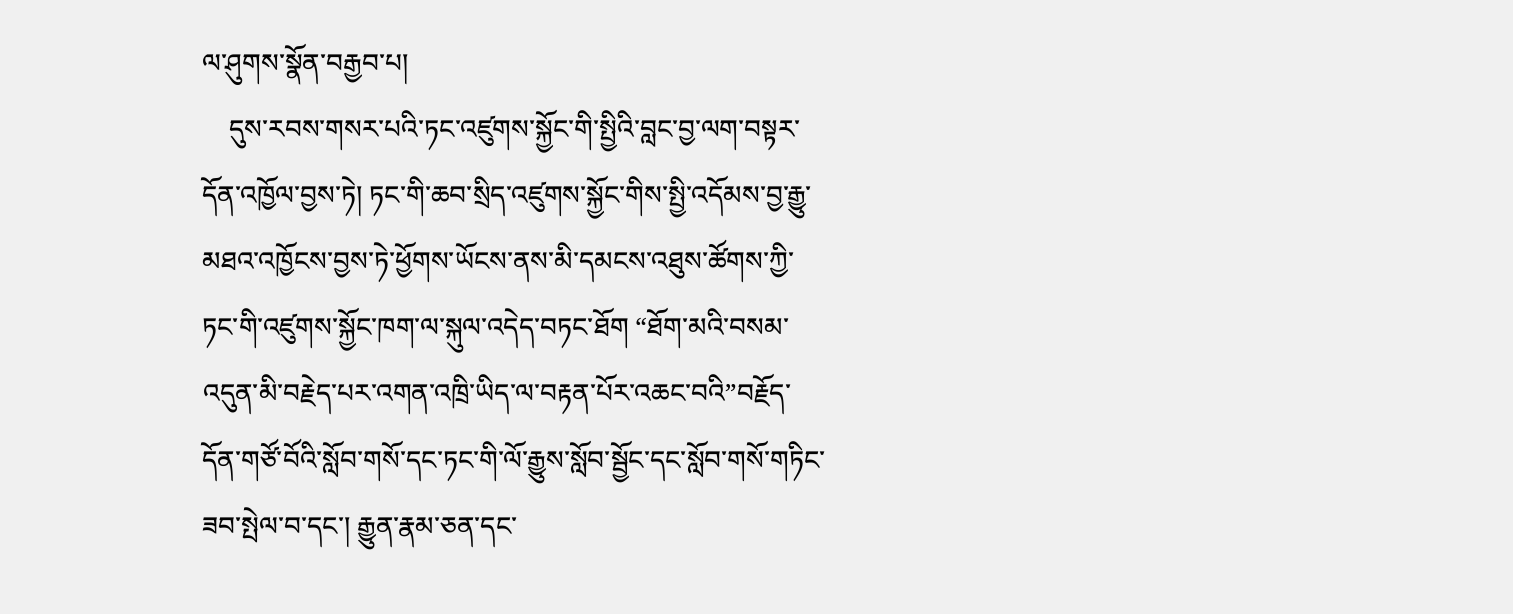ལ་ཤུགས་སྣོན་བརྒྱབ་པ།
    དུས་རབས་གསར་པའི་ཏང་འཛུགས་སྐྱོང་གི་སྤྱིའི་བླང་བྱ་ལག་བསྟར་དོན་འཁྱོལ་བྱས་ཏེ། ཏང་གི་ཆབ་སྲིད་འཛུགས་སྐྱོང་གིས་སྤྱི་འདོམས་བྱ་རྒྱུ་མཐའ་འཁྱོངས་བྱས་ཏེ་ཕྱོགས་ཡོངས་ནས་མི་དམངས་འཐུས་ཚོགས་ཀྱི་ཏང་གི་འཛུགས་སྐྱོང་ཁག་ལ་སྐུལ་འདེད་བཏང་ཐོག “ཐོག་མའི་བསམ་འདུན་མི་བརྗེད་པར་འགན་འཁྲི་ཡིད་ལ་བརྟན་པོར་འཆང་བའི”བརྗོད་དོན་གཙོ་བོའི་སློབ་གསོ་དང་ཏང་གི་ལོ་རྒྱུས་སློབ་སྦྱོང་དང་སློབ་གསོ་གཏིང་ཟབ་སྤེལ་བ་དང་། རྒྱུན་རྣམ་ཅན་དང་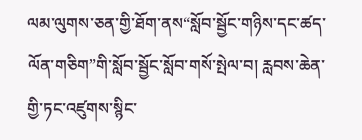ལམ་ལུགས་ཅན་གྱི་ཐོག་ནས“སློབ་སྦྱོང་གཉིས་དང་ཚད་ལོན་གཅིག”གི་སློབ་སྦྱོང་སློབ་གསོ་སྤེལ་བ། རླབས་ཆེན་གྱི་ཏང་འཛུགས་སྙིང་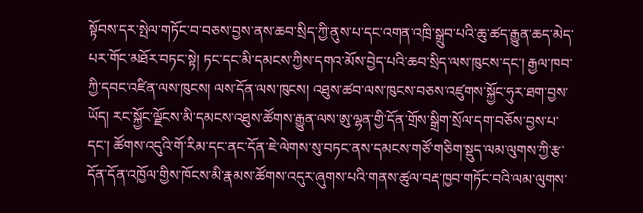སྟོབས་དར་སྤེལ་གཏོང་བ་བཅས་བྱས་ནས་ཆབ་སྲིད་ཀྱི་ནུས་པ་དང་འགན་འཁྲི་སྒྲུབ་པའི་ཆུ་ཚད་རྒྱུན་ཆད་མེད་པར་གོང་མཐོར་བཏང་སྟེ། ཏང་དང་མི་དམངས་ཀྱིས་དགའ་མོས་བྱེད་པའི་ཆབ་སྲིད་ལས་ཁུངས་དང་། རྒྱལ་ཁབ་ཀྱི་དབང་འཛིན་ལས་ཁུངས། ལས་དོན་ལས་ཁུངས། འཐུས་ཚབ་ལས་ཁུངས་བཅས་འཛུགས་སྐྱོང་ཧུར་ཐག་བྱས་ཡོད། རང་སྐྱོང་ལྗོངས་མི་དམངས་འཐུས་ཚོགས་རྒྱུན་ལས་ཨུ་ལྷན་གྱི་དོན་གྲོས་སྒྲིག་སྲོལ་དག་བཅོས་བྱས་པ་དང་། ཚོགས་འདུའི་གོ་རིམ་དང་ནང་དོན་ཇེ་ལེགས་སུ་བཏང་ནས་དམངས་གཙོ་གཅིག་སྡུད་ལམ་ལུགས་ཀྱི་རྩ་དོན་དོན་འཁྱོལ་གྱིས་ཁོངས་མི་རྣམས་ཚོགས་འདུར་ཞུགས་པའི་གནས་ཚུལ་བརྡ་ཁྱབ་གཏོང་བའི་ལམ་ལུགས་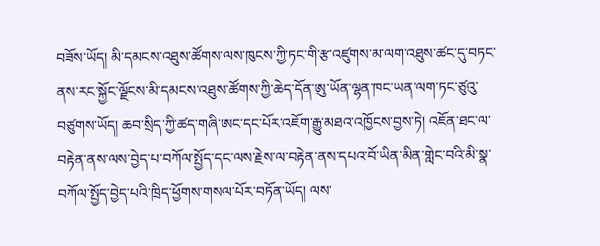བཟོས་ཡོད། མི་དམངས་འཐུས་ཚོགས་ལས་ཁུངས་ཀྱི་ཏང་གི་རྩ་འཛུགས་མ་ལག་འཐུས་ཚང་དུ་བཏང་ནས་རང་སྐྱོང་ལྗོངས་མི་དམངས་འཐུས་ཚོགས་ཀྱི་ཆེད་དོན་ཨུ་ཡོན་ལྷན་ཁང་ཡན་ལག་ཏང་ཙུའུ་བཙུགས་ཡོད། ཆབ་སྲིད་ཀྱི་ཚད་གཞི་ཨང་དང་པོར་འཇོག་རྒྱུ་མཐའ་འཁྱོངས་བྱས་ཏེ། འཇོན་ཐང་ལ་བརྟེན་ནས་ལས་བྱེད་པ་བཀོལ་སྤྱོད་དང་ལས་རྗེས་ལ་བརྟེན་ནས་དཔའ་བོ་ཡིན་མིན་གླེང་བའི་མི་སྣ་བཀོལ་སྤྱོད་བྱེད་པའི་ཁྲིད་ཕྱོགས་གསལ་པོར་བཏོན་ཡོད། ལས་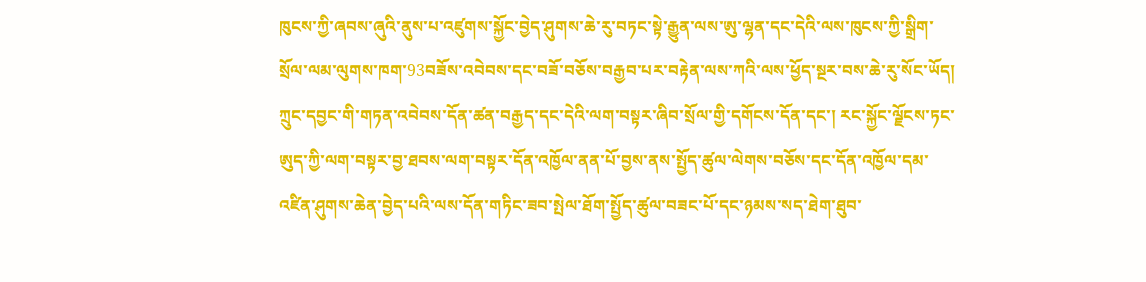ཁུངས་ཀྱི་ཞབས་ཞུའི་ནུས་པ་འཛུགས་སྐྱོང་བྱེད་ཤུགས་ཆེ་རུ་བཏང་སྟེ་རྒྱུན་ལས་ཨུ་ལྷན་དང་དེའི་ལས་ཁུངས་ཀྱི་སྒྲིག་སྲོལ་ལམ་ལུགས་ཁག་93བཟོས་འབེབས་དང་བཟོ་བཅོས་བརྒྱབ་པར་བརྟེན་ལས་ཀའི་ལས་ཕྱོད་སྔར་བས་ཆེ་རུ་སོང་ཡོད། ཀྲུང་དབྱང་གི་གཏན་འབེབས་དོན་ཚན་བརྒྱད་དང་དེའི་ལག་བསྟར་ཞིབ་སྲོལ་གྱི་དགོངས་དོན་དང་། རང་སྐྱོང་ལྗོངས་ཏང་ཨུད་ཀྱི་ལག་བསྟར་བྱ་ཐབས་ལག་བསྟར་དོན་འཁྱོལ་ནན་པོ་བྱས་ནས་སྤྱོད་ཚུལ་ལེགས་བཅོས་དང་དོན་འཁྱོལ་དམ་འཛིན་ཤུགས་ཆེན་བྱེད་པའི་ལས་དོན་གཏིང་ཟབ་སྤེལ་ཐོག་སྤྱོད་ཚུལ་བཟང་པོ་དང་ཉམས་སད་ཐེག་ཐུབ་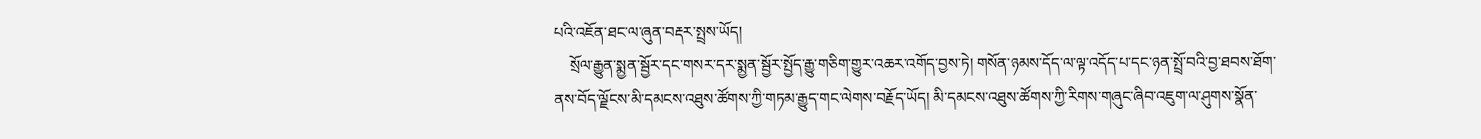པའི་འཇོན་ཐང་ལ་ཞུན་བརྡར་སྤྲས་ཡོད།
    སྲོལ་རྒྱུན་སྨྱན་སྦྱོར་དང་གསར་དར་སྨྱན་སྦྱོར་སྤྱོད་རྒྱུ་གཅིག་གྱུར་འཆར་འགོད་བྱས་ཏེ། གསོན་ཉམས་དོད་ལ་ལྟ་འདོད་པ་དང་ཉན་སྤྲོ་བའི་བྱ་ཐབས་ཐོག་ནས་བོད་ལྗོངས་མི་དམངས་འཐུས་ཚོགས་ཀྱི་གཏམ་རྒྱུད་གང་ལེགས་བརྗོད་ཡོད། མི་དམངས་འཐུས་ཚོགས་ཀྱི་རིགས་གཞུང་ཞིབ་འཇུག་ལ་ཤུགས་སྣོན་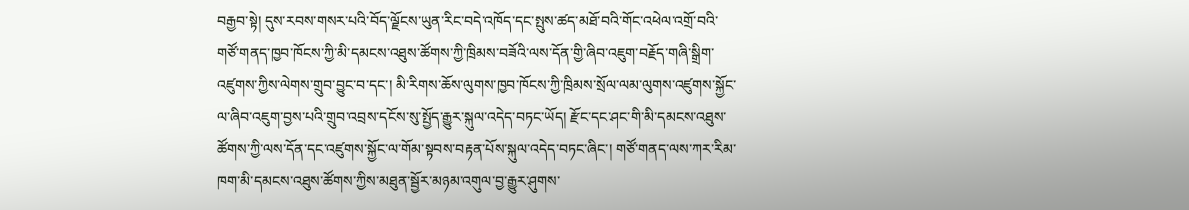བརྒྱབ་སྟེ། དུས་རབས་གསར་པའི་བོད་ལྗོངས་ཡུན་རིང་བདེ་འཁོད་དང་སྤུས་ཚད་མཐོ་བའི་གོང་འཕེལ་འགྲོ་བའི་གཙོ་གནད་ཁྱབ་ཁོངས་ཀྱི་མི་དམངས་འཐུས་ཚོགས་ཀྱི་ཁྲིམས་བཟོའི་ལས་དོན་གྱི་ཞིབ་འཇུག་བརྗོད་གཞི་སྒྲིག་འཛུགས་ཀྱིས་ལེགས་གྲུབ་བྱུང་བ་དང་། མི་རིགས་ཆོས་ལུགས་ཁྱབ་ཁོངས་ཀྱི་ཁྲིམས་སྲོལ་ལམ་ལུགས་འཛུགས་སྐྱོང་ལ་ཞིབ་འཇུག་བྱས་པའི་གྲུབ་འབྲས་དངོས་སུ་སྤྱོད་རྒྱུར་སྐུལ་འདེད་བཏང་ཡོད། རྫོང་དང་ཤང་གི་མི་དམངས་འཐུས་ཚོགས་ཀྱི་ལས་དོན་དང་འཛུགས་སྐྱོང་ལ་གོམ་སྟབས་བརྟན་པོས་སྐུལ་འདེད་བཏང་ཞིང་། གཙོ་གནད་ལས་ཀར་རིམ་ཁག་མི་དམངས་འཐུས་ཚོགས་ཀྱིས་མཐུན་སྦྱོར་མཉམ་འགུལ་བྱ་རྒྱུར་ཤུགས་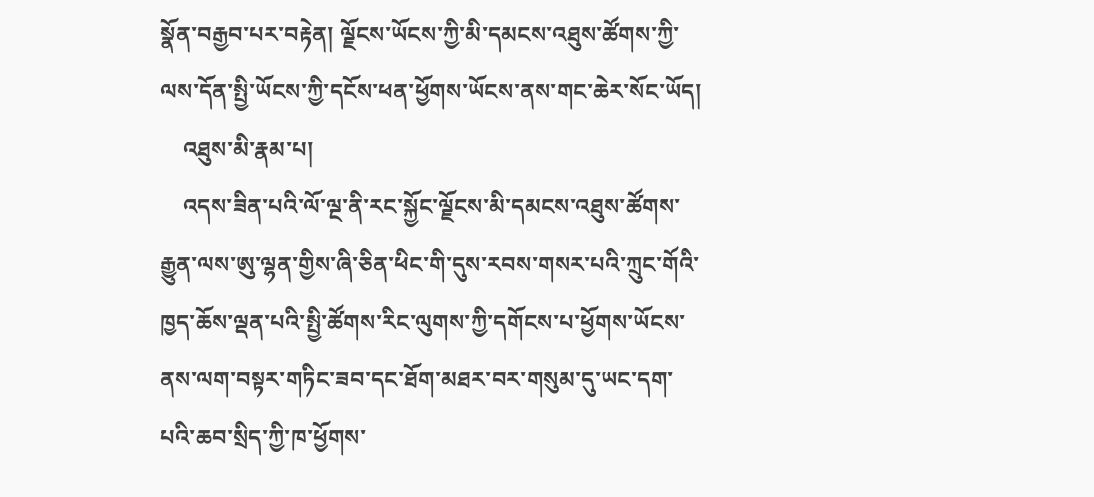སྣོན་བརྒྱབ་པར་བརྟེན། ལྗོངས་ཡོངས་ཀྱི་མི་དམངས་འཐུས་ཚོགས་ཀྱི་ལས་དོན་སྤྱི་ཡོངས་ཀྱི་དངོས་ཕན་ཕྱོགས་ཡོངས་ནས་གང་ཆེར་སོང་ཡོད།
    འཐུས་མི་རྣམ་པ།
    འདས་ཟིན་པའི་ལོ་ལྔ་ནི་རང་སྐྱོང་ལྗོངས་མི་དམངས་འཐུས་ཚོགས་རྒྱུན་ལས་ཨུ་ལྷན་གྱིས་ཞི་ཅིན་ཕིང་གི་དུས་རབས་གསར་པའི་ཀྲུང་གོའི་ཁྱད་ཆོས་ལྡན་པའི་སྤྱི་ཚོགས་རིང་ལུགས་ཀྱི་དགོངས་པ་ཕྱོགས་ཡོངས་ནས་ལག་བསྟར་གཏིང་ཟབ་དང་ཐོག་མཐར་བར་གསུམ་དུ་ཡང་དག་པའི་ཆབ་སྲིད་ཀྱི་ཁ་ཕྱོགས་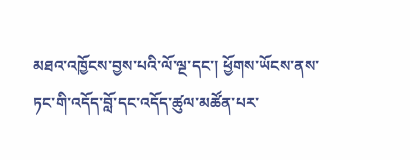མཐའ་འཁྱོངས་བྱས་པའི་ལོ་ལྔ་དང་། ཕྱོགས་ཡོངས་ནས་ཏང་གི་འདོད་བློ་དང་འདོད་ཚུལ་མཚོན་པར་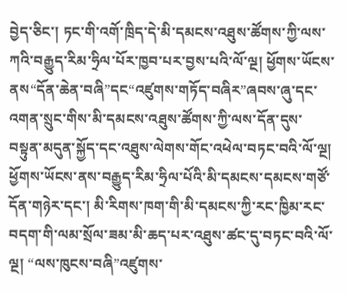བྱེད་ཅིང་། ཏང་གི་འགོ་ཁྲིད་དེ་མི་དམངས་འཐུས་ཚོགས་ཀྱི་ལས་ཀའི་བརྒྱུད་རིམ་ཧྲིལ་པོར་ཁྱབ་པར་བྱས་པའི་ལོ་ལྔ། ཕྱོགས་ཡོངས་ནས“དོན་ཆེན་བཞི”དང“འཛུགས་གཏོད་བཞིར”ཞབས་ཞུ་དང་འགན་སྲུང་གིས་མི་དམངས་འཐུས་ཚོགས་ཀྱི་ལས་དོན་དུས་བསྟུན་མདུན་སྐྱོད་དང་འཐུས་ལེགས་གོང་འཕེལ་བཏང་བའི་ལོ་ལྔ། ཕྱོགས་ཡོངས་ནས་བརྒྱུད་རིམ་ཧྲིལ་པོའི་མི་དམངས་དམངས་གཙོ་དོན་གཉེར་དང་། མི་རིགས་ཁག་གི་མི་དམངས་ཀྱི་རང་ཁྱིམ་རང་བདག་གི་ལམ་སྲོལ་ཟམ་མི་ཆད་པར་འཐུས་ཚང་དུ་བཏང་བའི་ལོ་ལྔ། “ལས་ཁུངས་བཞི”འཛུགས་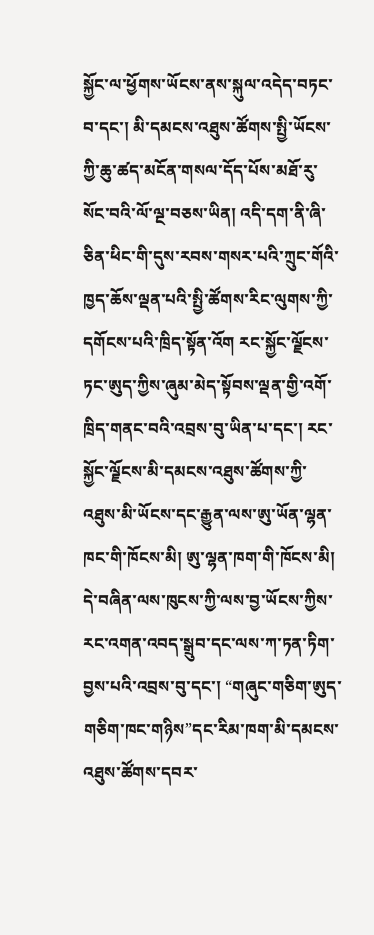སྐྱོང་ལ་ཕྱོགས་ཡོངས་ནས་སྐུལ་འདེད་བཏང་བ་དང་། མི་དམངས་འཐུས་ཚོགས་སྤྱི་ཡོངས་ཀྱི་ཆུ་ཚད་མངོན་གསལ་དོད་པོས་མཐོ་རུ་སོང་བའི་ལོ་ལྔ་བཅས་ཡིན། འདི་དག་ནི་ཞི་ཅིན་ཕིང་གི་དུས་རབས་གསར་པའི་ཀྲུང་གོའི་ཁྱད་ཆོས་ལྡན་པའི་སྤྱི་ཚོགས་རིང་ལུགས་ཀྱི་དགོངས་པའི་ཁྲིད་སྟོན་འོག རང་སྐྱོང་ལྗོངས་ཏང་ཨུད་ཀྱིས་ཞུམ་མེད་སྟོབས་ལྡན་གྱི་འགོ་ཁྲིད་གནང་བའི་འབྲས་བུ་ཡིན་པ་དང་། རང་སྐྱོང་ལྗོངས་མི་དམངས་འཐུས་ཚོགས་ཀྱི་འཐུས་མི་ཡོངས་དང་རྒྱུན་ལས་ཨུ་ཡོན་ལྷན་ཁང་གི་ཁོངས་མི། ཨུ་ལྷན་ཁག་གི་ཁོངས་མི། དེ་བཞིན་ལས་ཁུངས་ཀྱི་ལས་བྱ་ཡོངས་ཀྱིས་རང་འགན་འབད་སྒྲུབ་དང་ལས་ཀ་ཏན་ཏིག་བྱས་པའི་འབྲས་བུ་དང་། “གཞུང་གཅིག་ཨུད་གཅིག་ཁང་གཉིས”དང་རིམ་ཁག་མི་དམངས་འཐུས་ཚོགས་དབར་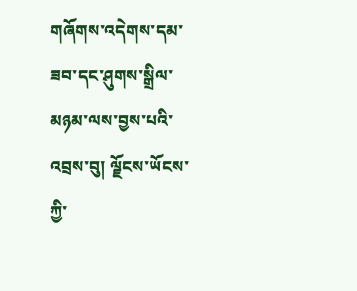གཞོགས་འདེགས་དམ་ཟབ་དང་ཤུགས་སྒྲིལ་མཉམ་ལས་བྱས་པའི་འབྲས་བུ། ལྗོངས་ཡོངས་ཀྱི་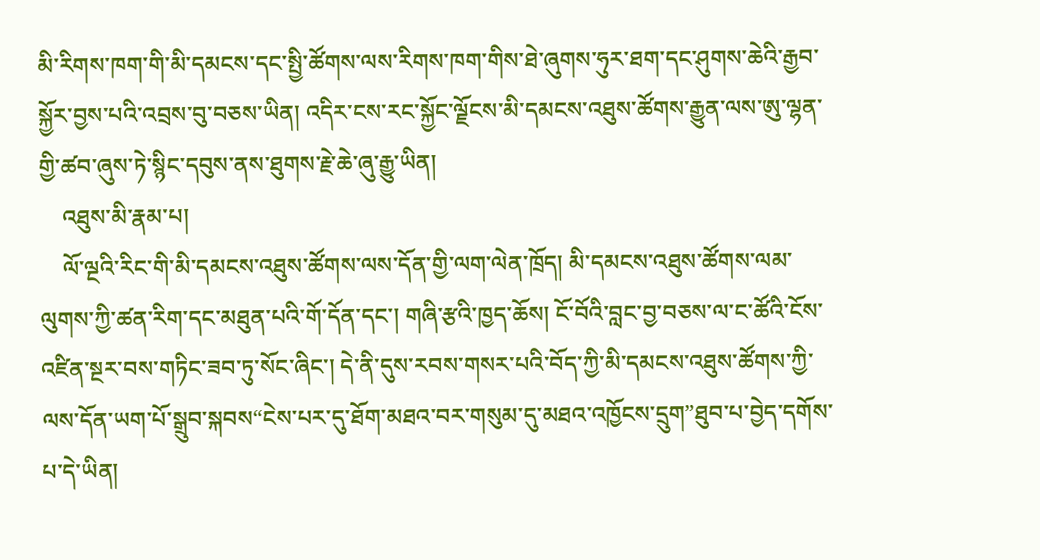མི་རིགས་ཁག་གི་མི་དམངས་དང་སྤྱི་ཚོགས་ལས་རིགས་ཁག་གིས་ཐེ་ཞུགས་ཧུར་ཐག་དང་ཤུགས་ཆེའི་རྒྱབ་སྐྱོར་བྱས་པའི་འབྲས་བུ་བཅས་ཡིན། འདིར་ངས་རང་སྐྱོང་ལྗོངས་མི་དམངས་འཐུས་ཚོགས་རྒྱུན་ལས་ཨུ་ལྷན་གྱི་ཚབ་ཞུས་ཏེ་སྙིང་དབུས་ནས་ཐུགས་རྗེ་ཆེ་ཞུ་རྒྱུ་ཡིན།
    འཐུས་མི་རྣམ་པ།
    ལོ་ལྔའི་རིང་གི་མི་དམངས་འཐུས་ཚོགས་ལས་དོན་གྱི་ལག་ལེན་ཁྲོད། མི་དམངས་འཐུས་ཚོགས་ལམ་ལུགས་ཀྱི་ཚན་རིག་དང་མཐུན་པའི་གོ་དོན་དང་། གཞི་རྩའི་ཁྱད་ཆོས། ངོ་བོའི་བླང་བྱ་བཅས་ལ་ང་ཚོའི་ངོས་འཛིན་སྔར་བས་གཏིང་ཟབ་ཏུ་སོང་ཞིང་། དེ་ནི་དུས་རབས་གསར་པའི་བོད་ཀྱི་མི་དམངས་འཐུས་ཚོགས་ཀྱི་ལས་དོན་ཡག་པོ་སྒྲུབ་སྐབས“ངེས་པར་དུ་ཐོག་མཐའ་བར་གསུམ་དུ་མཐའ་འཁྱོངས་དྲུག”ཐུབ་པ་བྱེད་དགོས་པ་དེ་ཡིན།